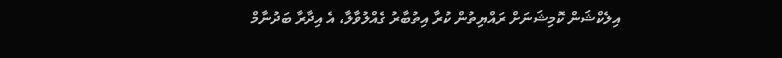އިލެކްޝަން ކޮމިޝަނަށް ރައްޔިތުން ކުރާ އިތުބާރު ގެއްލުވާލާ، އެ އިދާރާ ބަދުނާމް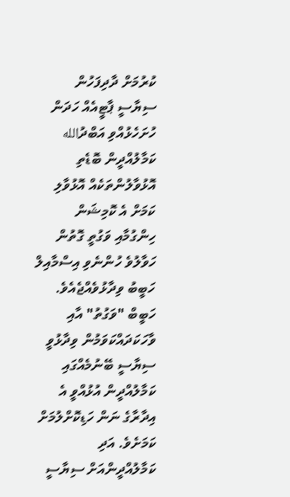ކުރުމަށް ދާދިފަހުން ސިޔާސީ ޕާޓީއެއް ހަދަން ހުށަހެޅުއްވި އަބްދުالله ކަމާލުއްދީން ބޮޑެތި އޮޅުވާލުންތަކެއް އޮޅުވާލި ކަމަށް އެ ކޮމިޝަން ހިންގުމާއި ވަގުތީ ގޮތުން ހަވާލުވެ ހުންނެވި އިސްމާއިލް ހަބީބު ވިދާޅުވެއްޖެއެވެ.
ހަބީބް "ވަގުތު" އާއި ވާހަކަދައްކަވަމުން ވިދާޅުވީ ސިޔާސީ ބޭނުމެއްގައި ކަމާލުއްދީން އުޅުއްވީ އެ އިދާރާގެ ނަން ހަޑިކޮށްލުމަށް ކަމަށެވެ. އަދި ކަމާލުއްދީންއަށް ސިޔާސީ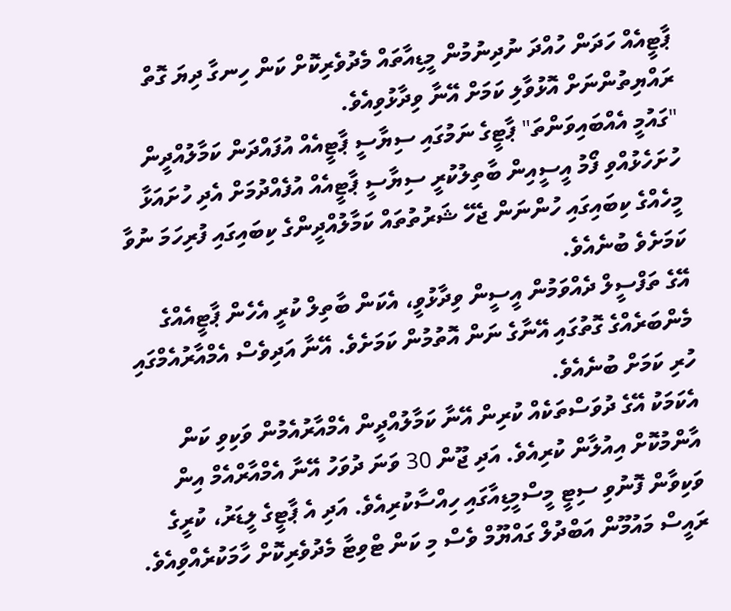ޕާޓީއެއް ހަދަން ހުއްދަ ނުދިނުމުން މީޑިއާތައް މެދުވެރިކޮށް ކަން ހިނގާ ދިޔަ ގޮތް ރައްޔިތުންނަށް އޮޅުވާލި ކަމަށް އޭނާ ވިދާޅުވިއެވެ.
"ގައުމީ އެއްބައިވަންތަ" ޕާޓީގެ ނަމުގައި ސިޔާސީ ޕާޓީއެއް އުފައްދަން ކަމާލުއްދީން ހުށަހެޅުއްވި ފޯމު އީސީއިން ބާތިލުކުރީ ސިޔާސީ ޕާޓީއެއް އުފެއްދުމަށް އެދި ހުށައަޅާ މީހެއްގެ ކިބައިގައި ހުންނަން ޖެހޭ ޝަރުތުތައް ކަމާލުއްދީންގެ ކިބައިގައި ފުރިހަމަ ނުވާ ކަމަށެވެ ބުނެއެވެ.
އޭގެ ތަފްސީލް ދެއްވަމުން އީސީން ވިދާޅުވީ، އެކަން ބާތިލް ކުރީ އެހެން ޕާޓީއެއްގެ މެންބަރެއްގެ ގޮތުގައި އޭނާގެ ނަން އޮތުމުން ކަމަށެވެ. އޭނާ އަދިވެސް އެމްއާރުއެމްގައި ހުރި ކަމަށް ބުނެއެވެ.
އެކަމަކު އޭގެ ދުވަސްތަކެއް ކުރިން އޭނާ ކަމާލުއްދީން އެމްއާރުއެމުން ވަކިވި ކަން އާންމުކޮށް އިއުލާން ކުރިއެވެ. އަދި ޖޫން 30 ވަނަ ދުވަހު އޭނާ އެމްއާރްއެމް އިން ވަކިވާން ފޮނުވި ސިޓީ މީސްމީޑިއާގައި ހިއްސާކުރިއެވެ. އަދި އެ ޕާޓީގެ ލީޑަރު، ކުރީގެ ރައީސް މައުމޫން އަބްދުލް ގައްޔޫމް ވެސް މި ކަން ޓްވިޓާ މެދުވެރިކޮށް ހާމަކުރެއްވިއެވެ.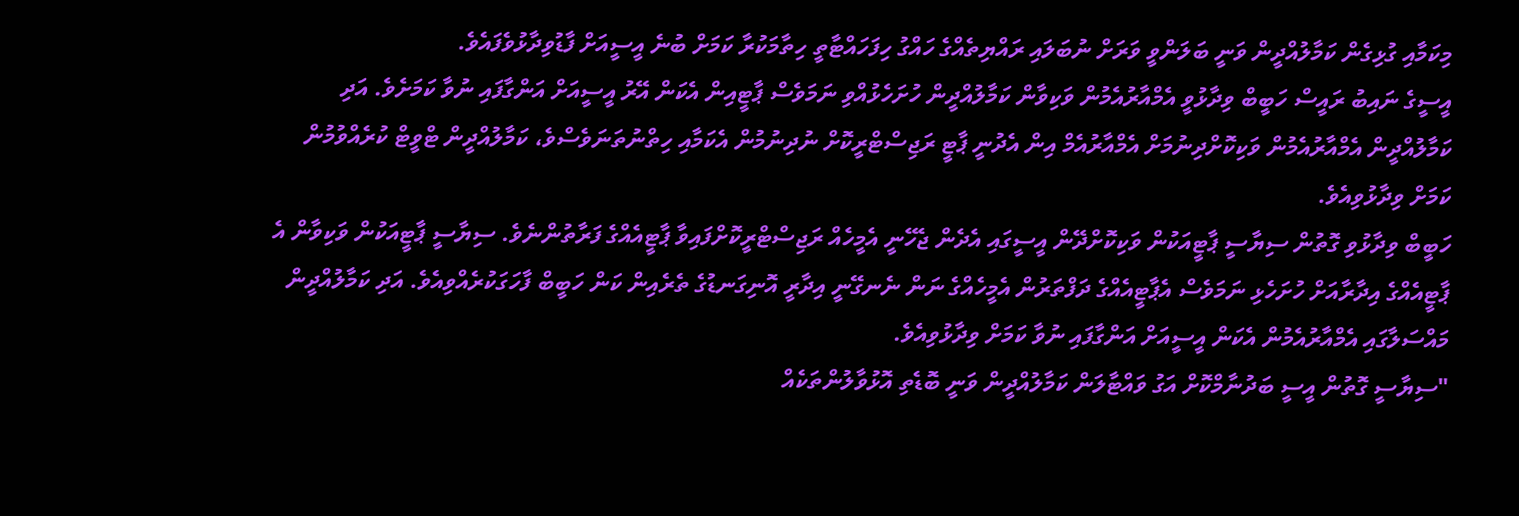މިކަމާއި ގުޅިގެން ކަމާލުއްދީން ވަނީ ބަލަންވީ ވަރަށް ނުބަލައި ރައްޔިތެއްގެ ހައްގު ހިފަހައްޓާތީ ހިތާމަކުރާ ކަމަށް ބުނެ އީސީއަށް ފާޑުވިދާޅުވެފައެވެ.
އީސީގެ ނައިބު ރައީސް ހަބީބް ވިދާޅުވީ އެމްއާރުއެމުން ވަކިވާން ކަމާލުއްދީން ހުށަހެޅުއްވި ނަމަވެސް ޕާޓީއިން އެކަން އޭރު އީސީއަށް އަންގާފައި ނުވާ ކަމަށެވެ. އަދި ކަމާލުއްދީން އެމްއާރުއެމުން ވަކިކޮށްދިނުމަށް އެމްއާރުއެމް އިން އެދުނީ ޕާޓީ ރަޖިސްޓްރީކޮށް ނުދިނުމުން އެކަމާއި ހިތްނުތަނަވެސްވެ، ކަމާލުއްދީން ޓްވީޓް ކުރެއްވުމުން ކަމަށް ވިދާޅުވިއެވެ.
ހަބީބް ވިދާޅުވި ގޮތުން ސިޔާސީ ޕާޓީއަކުން ވަކިކޮށްދޭން އީސީގައި އެދެން ޖެހޭނީ އެމީހެއް ރަޖިސްޓްރީކޮށްފައިވާ ޕާޓީއެއްގެ ފަރާތުންނެވެ. ސިޔާސީ ޕާޓީއަކުން ވަކިވާން އެ ޕާޓީއެއްގެ އިދާރާއަށް ހުށަހެޅި ނަމަވެސް އެޕާޓީއެއްގެ ދަފްތަރުން އެމީހެއްގެ ނަން ނެނގޭނީ އިދާރީ އޮނިގަނޑުގެ ތެރެއިން ކަން ހަބީބް ފާހަގަކުރެއްވިއެވެ. އަދި ކަމާލުއްދީން މައްސަލާގައި އެމްއާރުއެމުން އެކަން އީސީއަށް އަންގާފައި ނުވާ ކަމަށް ވިދާޅުވިއެވެ.
"ސިޔާސީ ގޮތުން އީސީ ބަދުނާމްކޮށް އަގު ވައްޓާލަން ކަމާލުއްދީން ވަނީ ބޮޑެތި އޮޅުވާލުންތަކެއް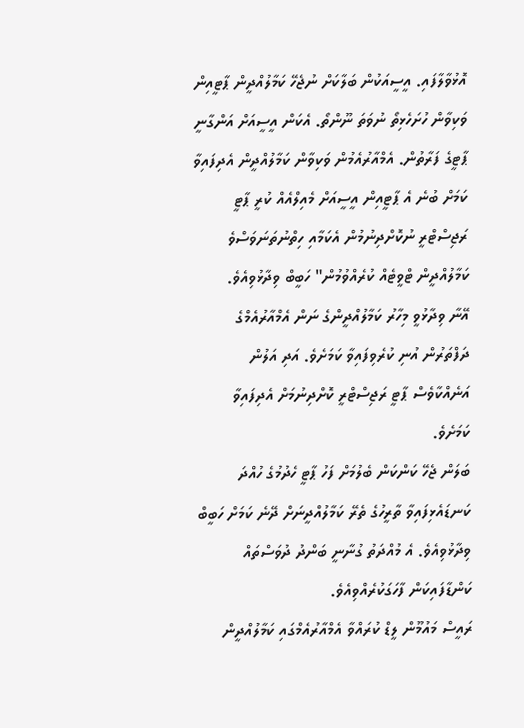އޮޅުވާލާފައި. އީސީއަކުން ބަލާކަށް ނުޖެހޭ ކަމާލުއްދީން ޕާޓީއިން ވަކިވާން ހުށަހެޅިތޯ ނުވަތަ ނޫންތޯ. އެކަން އީސީއަށް އަންގާނީ ޕާޓީގެ ފަރާތުން. އެމްއާރުއެމުން ވަކިވާން ކަމާލުއްދީން އެދިފައިވާ ކަމަށް ބުނެ އެ ޕާޓީއިން އީސީއަށް މެއިލްއެއް ކުރީ ޕާޓީ ރަޖިސްޓްރީ ނުކޮށްދިނުމުން އެކަމާއި ހިތްނުތަނަވަސްވެ ކަމާލުއްދީން ޓްވީޓެއް ކުރެއްވުމުން" ހަބީބް ވިދާޅުވިއެވެ.
އޭނާ ވިދާޅުވީ މިހާރު ކަމާލުއްދީންގެ ނަން އެމްއާރުއެމްގެ ދަފްތަރުން އުނި ކުރެވިފައިވާ ކަމަށެވެ. އަދި އަލުން އަނެއްކާވެސް ޕާޓީ ރަޖިސްޓްރީ ކޮށްދިނުމަށް އެދިފައިވާ ކަމަށެވެ.
ބަލަން ޖެހޭ ކަންކަން ބެލުމަށް ފަހު ޕާޓީ ހެދުމުގެ ހުއްދަ ކަނޑައެޅިފައިވާ ތާރީހުގެ ތެރޭ ކަމާލުއްދީނަށް ދޭނެ ކަމަށް ހަބީބް ވިދާޅުވިއެވެ. އެ މުއްދަތު ގުނާނީ ބަންދު ދުވަސްތައް ކަންޑާފައިކަން ފާހަގަކުރެއްވިއެވެ.
ރައީސް މައުމޫން ލީޑް ކުރައްވާ އެމްއާރުއެމްގައި ކަމާލުއްދީން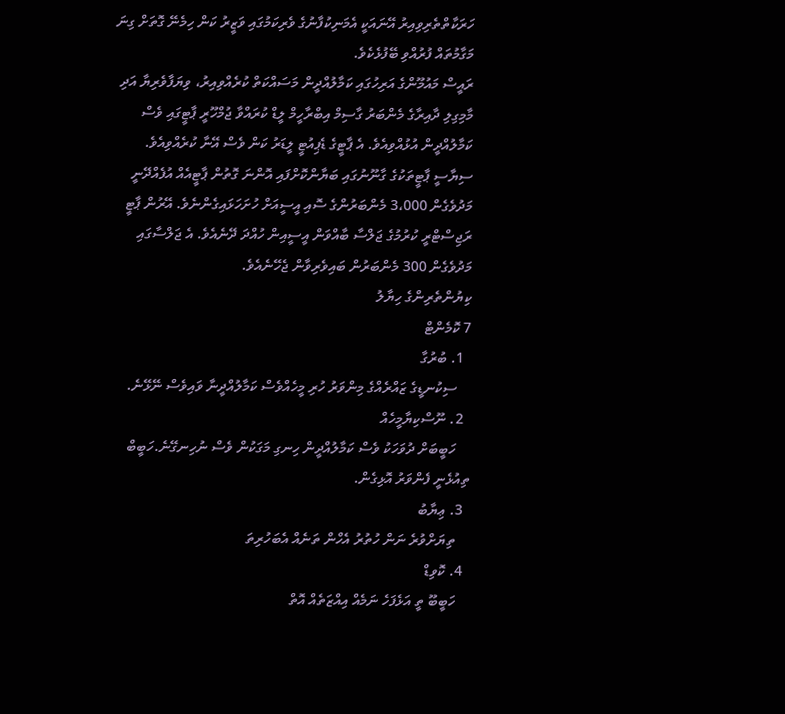ހަރަކާތްތެރިވިއިރު އޭނައަކީ އެމަނިކުފާނުގެ ވެރިކަމުގައި ވަޒީރު ކަން ހިމެނޭ ގޮތަށް ގިނަ މަގާމުތައް ފުރުއްވި ބޭފުޅެކެވެ.
ރައީސް މައުމޫންގެ އަރިހުގައި ކަމާލުއްދީން މަސައްކަތް ކުރެއްވިއިރު، ވިޔަފާވެރިޔާ އަދި މާމިގިލި ދާއިރާގެ މެންބަރު ގާސިމް އިބްރާހީމް ލީޑް ކުރައްވާ ޖުމްހޫރީ ޕާޓީގައި ވެސް ކަމާލުއްދީން އުޅުއްވިއެވެ. އެ ޕާޓީގެ ޑެޕިއުޓީ ލީޑަރު ކަން ވެސް އޭނާ ކުރެއްވިއެވެ.
ސިޔާސީ ޕާޓީތަކުގެ ގާނޫނުގައި ބަޔާންކޮށްފައި އޮންނަ ގޮތުން ޕާޓީއެއް އުފެއްދޭނީ މަދުވެގެން 3،000 މެންބަރުންގެ ސޮއި އީސީއަށް ހުށަހަޅައިގެންނެވެ. އޭރުން ޕާޓީ ރަޖިސްޓްރީ ކުރުމުގެ ޖަލްސާ ބާއްވަން އީސީއިން ހުއްދަ ދޭނެއެވެ. އެ ޖަލްސާގައި މަދުވެގެން 300 މެންބަރުން ބައިވެރިވާން ޖެހޭނެއެވެ.
ކިޔުންތެރިންގެ ހިޔާލު
7 ކޮމެންޓް
  1. ބުރުގާ
    ސިކުނޑީގެ ޒައްރެއްގެ މިންވަރު ހުރި މީހެއްވެސް ކަމާލުއްދީނާ ވައިވެސް ނޭޅޭނެ.
  2. ނޫސްކިޔާމީހެއް
    ހަބީބަށް ދުވަހަކު ވެސް ކަމާލުއްދީން ހިނގި މަގަކުން ވެސް ނުހިނގޭނެ.ހަބީބް ތިއުޅެނީ ފެންވަރު އޮޅިގެން.
  3. ޢިޔާބު
    ތިޔަށްވުރެ ނަން ހުތުރު އެހްން ތަނެއް އެބަހުރިތަ
  4. ކޮވިޑް
    ހަބީބޫ ތީ އަޅެފަހެ ނަމެއް އިއްޒަތެއް އޮތް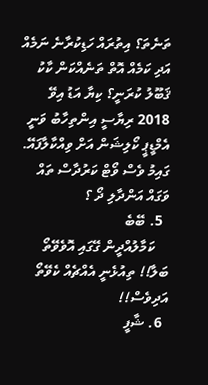ތަނެތަ؟ އިތުރައް ހަޑިކުރާނެ ނަމެއް އަދި ކަމެއް އޮތް ތަނެއްކަން ކާކު ޤަބޫލު ކުރަނީ؟ ކިޔާ އަޑު އިވޭ 2018 ރިޔާސީ އިންތިހާބު ވަނީ އެމްޑީޕީ ކޯލިޝަން އަށް ވިއްކާލާފައޭ. ގައިމު ވެސް ވޯޓް ކަރުދާސް ތައް ވަގައް އަންދާލި ދޯ ؟
  5. ބޭބެ
    ކަމާލުއްދީން ގޭގައި އޮވެވޭތޯ ބަލާ!! ތިއުޅެނީ އެއްޗެއް ކެވޭތޯ އަދިވެސް!!
  6. ޝާފީ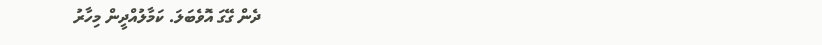ދެން ގޭގަ އޮވެބަލަ. ކަމާލުއްދީން މިހާރު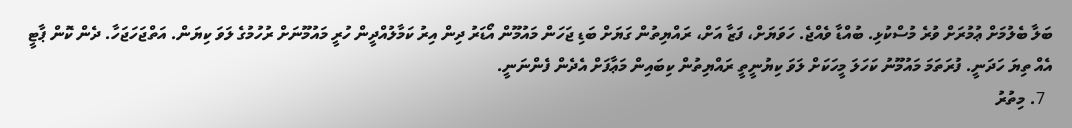ބަލާ ބެލުމަށް ޢުމުރަށް ވުރެ މުސްކުޅި. ބުއްޑާ ވެއްޖެ. ހަވަޔަށް، ފަޒާ އަށް، ރައްޔިތުން ގަޔަށް ބަޑި ޖަހަން މައުމޫން އޯޑަރު ދިން އިރު ކަމާލުއްދީން ހުރީ މައުމޫނަށް ރުހުމުގެ ލަވަ ކިޔަން. އަތްޖަހަޖަހާ. ދެން ކޮން ޕާޓީ އެއް ތިޔަ ހަދަނީ. ފުރަތަމަ މައުމޫނު ކަހަލަ މީހަކަށް ލަވަ ކިޔުނީތީ ރައްޔިތުން ކިބައިން މަޢާފަށް އެދެން ފެންނަނީ.
  7. މިތުރު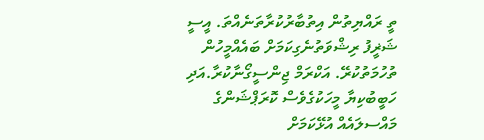ތީ ރައްޔިތުން އިތުބާރުކުރާތަނެއްތަ. އީސީ ޝަޜީފު ރިޝްވަތުނެގިކަމަށް ބައެއްމީހުން ތުހުމަތުކުރޭ. އަކްރަމް ޖިންސީގޯނާކުރާ.އަދި ހަބީބުކިޔާ މީހަކުގެވެސް ކޮރަޕްޝަންގެ މައްސލައެއް އުޅޭކަމަށް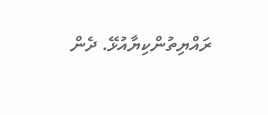ރައްޔިތުންކިޔާއުޅޭ. ދެން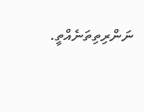ނަންރިތިތަނެއްތީ.